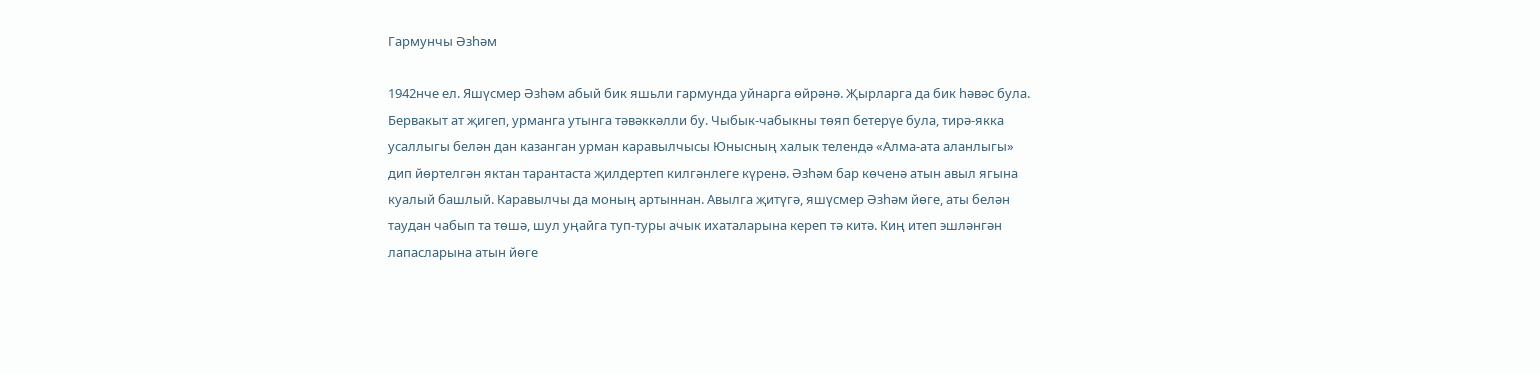Гармунчы Әзһәм

1942нче ел. Яшүсмер Әзһәм абый бик яшьли гармунда уйнарга өйрәнә. Җырларга да бик һәвәс була. Бервакыт ат җигеп, урманга утынга тәвәккәлли бу. Чыбык-чабыкны төяп бетерүе була, тирә-якка усаллыгы белән дан казанган урман каравылчысы Юнысның халык телендә «Алма-ата аланлыгы» дип йөртелгән яктан тарантаста җилдертеп килгәнлеге күренә. Әзһәм бар көченә атын авыл ягына куалый башлый. Каравылчы да моның артыннан. Авылга җитүгә, яшүсмер Әзһәм йөге, аты белән таудан чабып та төшә, шул уңайга туп-туры ачык ихаталарына кереп тә китә. Киң итеп эшләнгән лапасларына атын йөге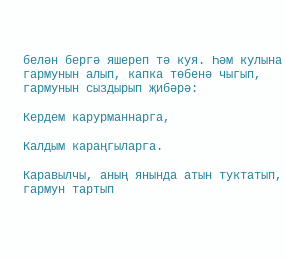белән бергә яшереп тә куя. Һәм кулына гармунын алып, капка төбенә чыгып, гармунын сыздырып җибәрә:

Кердем карурманнарга,

Калдым караңгыларга.

Каравылчы, аның янында атын туктатып, гармун тартып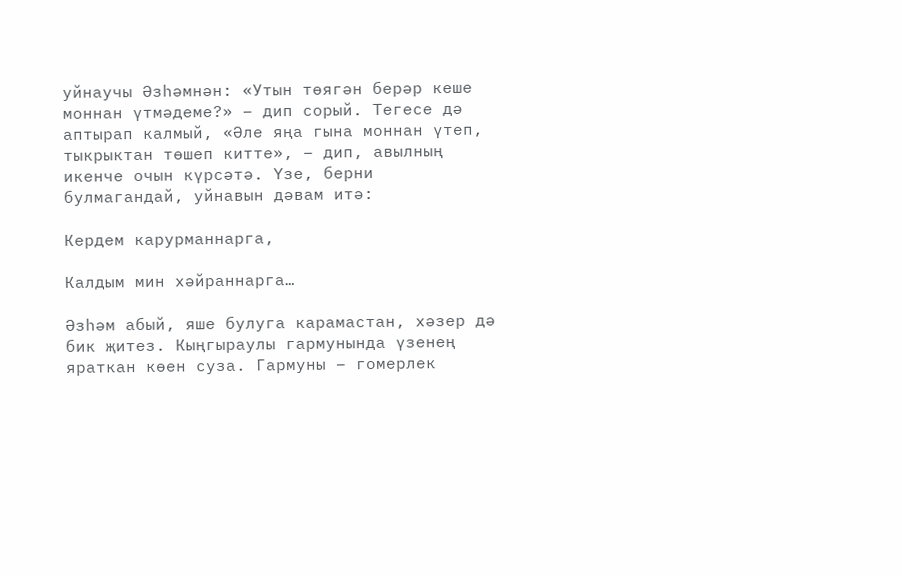уйнаучы Әзһәмнән: «Утын төягән берәр кеше моннан үтмәдеме?» – дип сорый. Тегесе дә аптырап калмый, «Әле яңа гына моннан үтеп, тыкрыктан төшеп китте», – дип, авылның икенче очын күрсәтә. Үзе, берни булмагандай, уйнавын дәвам итә:

Кердем карурманнарга,

Калдым мин хәйраннарга…

Әзһәм абый, яше булуга карамастан, хәзер дә бик җитез. Кыңгыраулы гармунында үзенең яраткан көен суза. Гармуны – гомерлек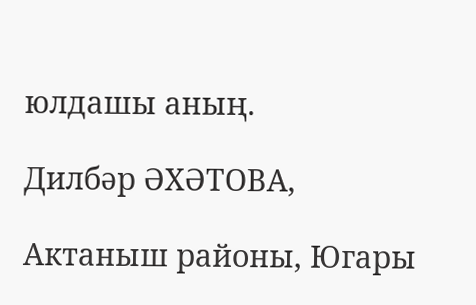юлдашы аның.

Дилбәр ӘХӘТОВА,

Актаныш районы, Югары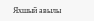Яхшый авылы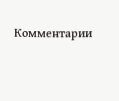Комментарии